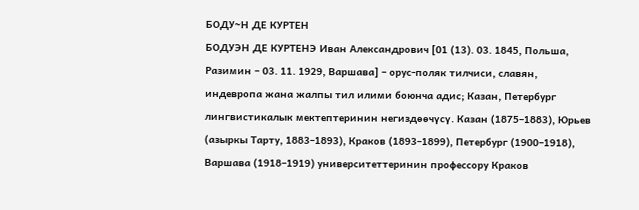БОДУ~Н ДЕ КУРТЕН
БОДУЭН ДЕ КУРТЕНЭ Иван Александрович [01 (13). 03. 1845, Польша, Разимин – 03. 11. 1929, Варшава] – орус-поляк тилчиси, славян, индевропа жана жалпы тил илими боюнча адис; Казан, Петербург лингвистикалык мектептеринин негиздөөчүсү. Казан (1875–1883), Юрьев (азыркы Тарту, 1883–1893), Краков (1893–1899), Петербург (1900–1918), Варшава (1918–1919) университеттеринин профессору Краков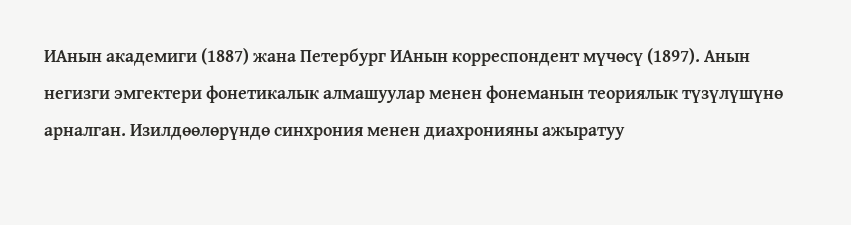ИАнын академиги (1887) жана Петербург ИАнын корреспондент мүчөсү (1897). Анын негизги эмгектери фонетикалык алмашуулар менен фонеманын теориялык түзүлүшүнө арналган. Изилдөөлөрүндө синхрония менен диахронияны ажыратуу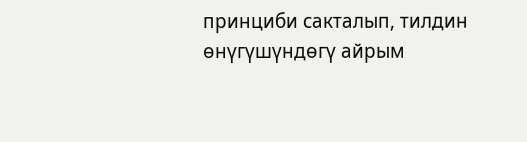принциби сакталып, тилдин өнүгүшүндөгү айрым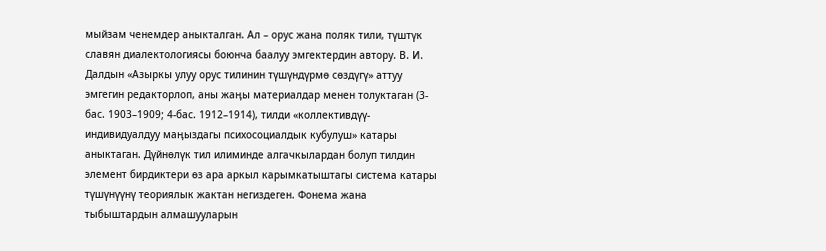мыйзам ченемдер аныкталган. Ал – орус жана поляк тили, түштүк славян диалектологиясы боюнча баалуу эмгектердин автору. В. И. Далдын «Азыркы улуу орус тилинин түшүндүрмө сөздүгү» аттуу эмгегин редакторлоп, аны жаӊы материалдар менен толуктаган (3-бас. 1903–1909; 4-бас. 1912–1914), тилди «коллективдүү-индивидуалдуу маӊыздагы психосоциалдык кубулуш» катары аныктаган. Дүйнөлүк тил илиминде алгачкылардан болуп тилдин элемент бирдиктери өз ара аркыл карымкатыштагы система катары түшүнүүнү теориялык жактан негиздеген. Фонема жана тыбыштардын алмашууларын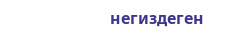негиздеген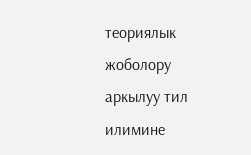теориялык жоболору аркылуу тил илимине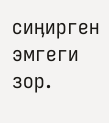сиӊирген эмгеги зор.